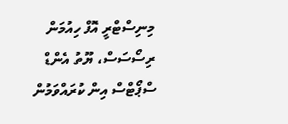މިނިސްޓްރީ އޮފް ހިއުމަން ރިސޯސަސް، ޔޫތު އެންޑް ސްޕޯޓްސް އިން ކުރައްވަމުން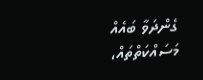ގެންދަވާ ބައެއް މަސައްކަތްތައް،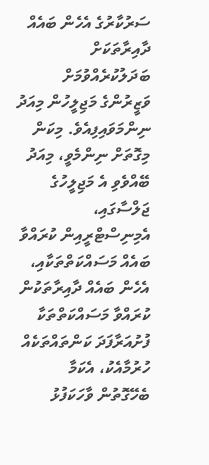ސަރުކާރުގެ އެހެން ބައެއް ދާއިރާތަކަށް ބަދަލުކުރެއްވުމަށް ވަޒީރުންގެ މަޖިލީހުން މިއަދު ނިންމަވައިފިއެވެ. މިކަން މިގޮތަށް ނިންމެވީ، މިއަދު ބޭއްވެވި އެ މަޖިލީހުގެ ޖަލްސާގައި، އެމިނިސްޓްރީއިން ކުރައްވާ ބައެއް މަސައްކަތްތަކާއި، އެހެން ބައެއް ދާއިރާތަކުން ކުރައްވާ މަސައްކަތްތަކާ ފުށުއަރާފަދަ ކަންތައްތަކެއް ހުރުމާއެކު، އެކަމާ ބެހޭގޮތުން ވާހަކަފުޅު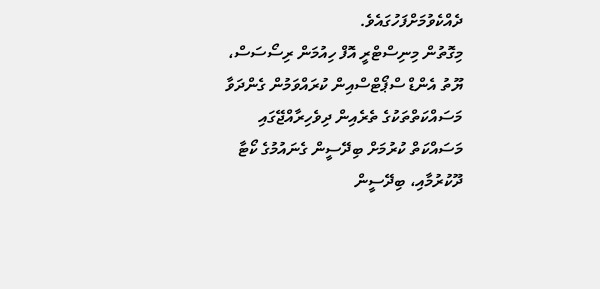ދެއްކެވުމަށްފަހުގައެވެ.
މިގޮތުން މިނިސްޓްރީ އޮފް ހިއުމަން ރިސޯސަސް، ޔޫތު އެންޑް ސްޕޯޓްސްއިން ކުރައްވަމުން ގެންދަވާ މަސައްކަތްތަކުގެ ތެރެއިން ދިވެހިރާއްޖޭގައި މަސައްކަތް ކުރުމަށް ބިދޭސީން ގެނައުމުގެ ކޯޓާ ދޫކުރުމާއި، ބިދޭސީން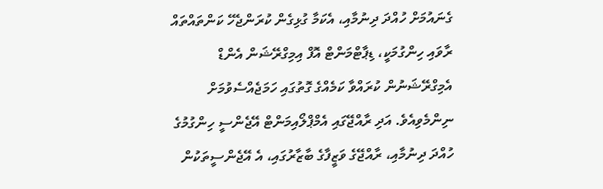ގެނައުމަށް ހުއްދަ ދިނުމާއި، އެކަމާ ގުޅިގެން ކުރަންޖެހޭ ކަންތައްތައް ރާވައި ހިންގުމަކީ، ޑިޕާޓްމަންޓް އޮފް އިމިގްރޭޝަން އެންޑް އެމިގްރޭޝަނުން ކުރައްވާ ކަމެއްގެ ގޮތުގައި ހަމަޖެއްސެވުމަށް ނިންމެވިއެވެ. އަދި ރާއްޖޭގައި އެމްޕްލޯއިމަންޓް އޭޖެންސީ ހިންގުމުގެ ހުއްދަ ދިނުމާއި، ރާއްޖޭގެ ވަޒީފާގެ ބާޒާރުގައި، އެ އޭޖެންސީތަކުން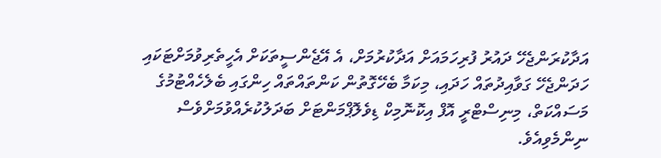އަދާކުރަންޖެހޭ ދައުރު ފުރިހަމައަށް އަދާކުރުމަށް، އެ އޭޖެންސީތަކަށް އެހީތެރިވުމަށްޓަކައި ހަދަންޖެހޭ ގަވާއިދުތައް ހަދައި، މިކަމާ ބެހޭގޮތުން ކަންތައްތައް ހިންގައި ބެލެހެއްޓުމުގެ މަސައްކަތް، މިނިސްޓްރީ އޮފް އިކޮނޮމިކް ޑިވެލޮޕްމަންޓަށް ބަދަލުކުރެއްވުމަށްވެސް ނިންމެވިއެވެ.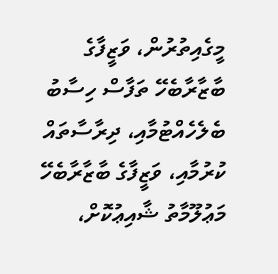މީގެއިތުރުން، ވަޒީފާގެ ބާޒާރާބެހޭ ތަފާސް ހިސާބު ބެލެހެއްޓުމާއި، ދިރާސާތައް ކުރުމާއި، ވަޒީފާގެ ބާޒާރާބެހޭ މަޢުލޫމާތު ޝާއިޢުކޮށް،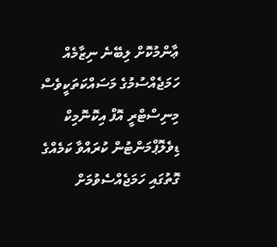ޢާންމުކޮށް ލިބޭނެ ނިޒާމެއް ހަމަޖެއްސުމުގެ މަސައްކަތަކީވެސް މިނިސްޓްރީ އޮފް އިކޮނޮމިކް ޑިވެލޮޕްމަންޓުން ކުރައްވާ ކަމެއްގެ ގޮތުގައި ހަމަޖެއްސެވުމަށް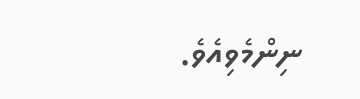ނިންމެވިއެވެ.